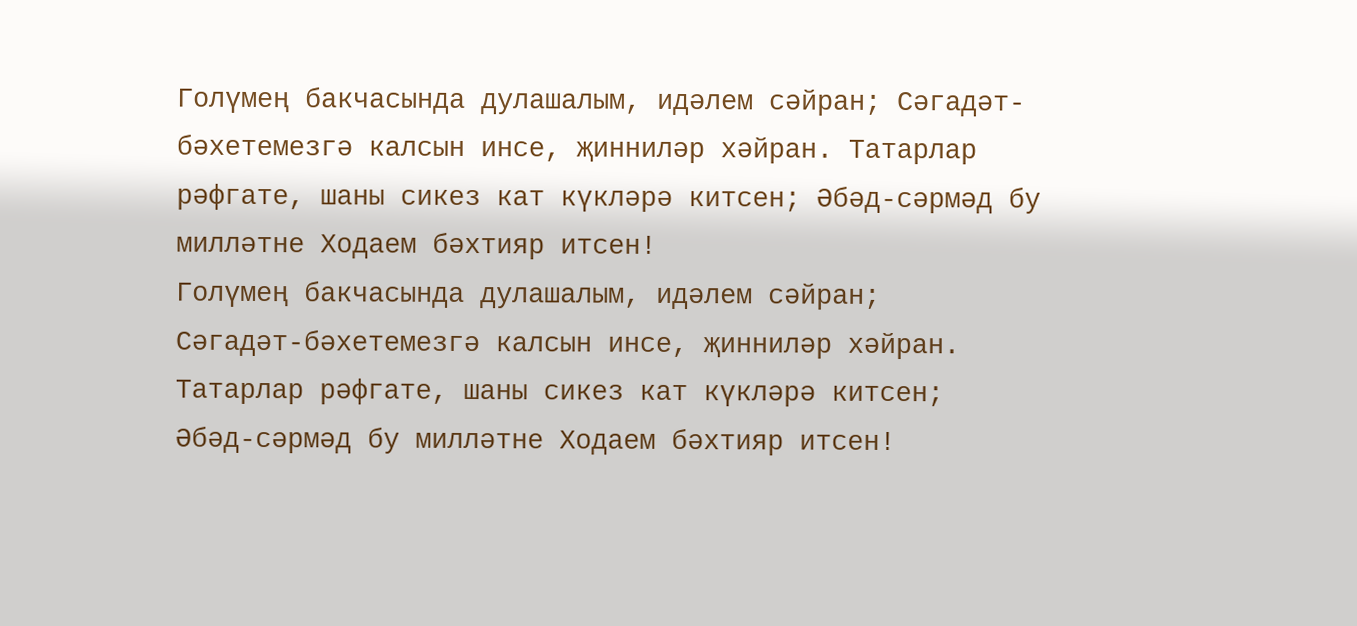Голүмең бакчасында дулашалым, идәлем сәйран; Сәгадәт-бәхетемезгә калсын инсе, җинниләр хәйран. Татарлар рәфгате, шаны сикез кат күкләрә китсен; Әбәд-сәрмәд бу милләтне Ходаем бәхтияр итсен!
Голүмең бакчасында дулашалым, идәлем сәйран;
Сәгадәт-бәхетемезгә калсын инсе, җинниләр хәйран.
Татарлар рәфгате, шаны сикез кат күкләрә китсен;
Әбәд-сәрмәд бу милләтне Ходаем бәхтияр итсен!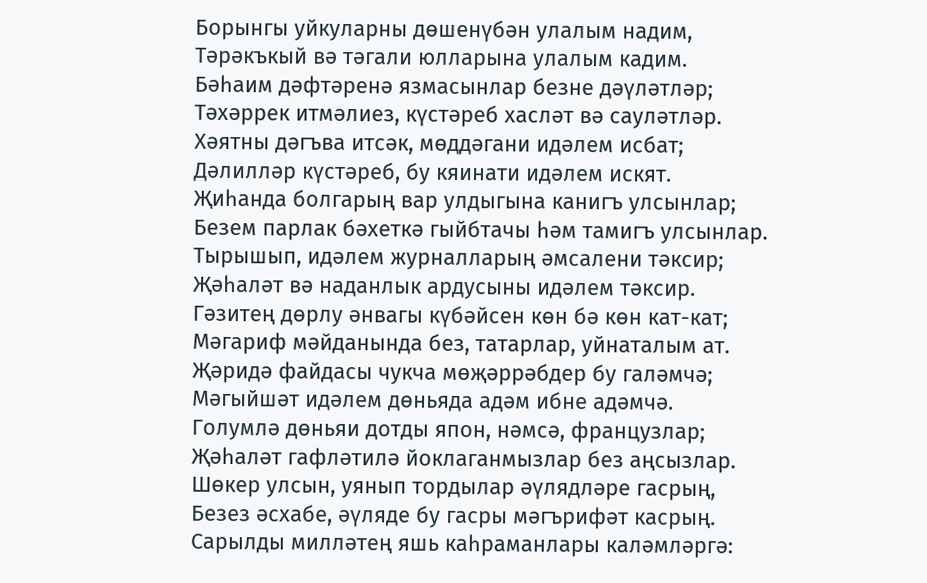Борынгы уйкуларны дөшенүбән улалым надим,
Тәрәкъкый вә тәгали юлларына улалым кадим.
Бәһаим дәфтәренә язмасынлар безне дәүләтләр;
Тәхәррек итмәлиез, күстәреб хасләт вә сауләтләр.
Хәятны дәгъва итсәк, мөддәгани идәлем исбат;
Дәлилләр күстәреб, бу кяинати идәлем искят.
Җиһанда болгарың вар улдыгына канигъ улсынлар;
Безем парлак бәхеткә гыйбтачы һәм тамигъ улсынлар.
Тырышып, идәлем журналларың әмсалени тәксир;
Җәһаләт вә наданлык ардусыны идәлем тәксир.
Гәзитең дөрлу әнвагы күбәйсен көн бә көн кат-кат;
Мәгариф мәйданында без, татарлар, уйнаталым ат.
Җәридә файдасы чукча мөҗәррәбдер бу галәмчә;
Мәгыйшәт идәлем дөньяда адәм ибне адәмчә.
Голумлә дөньяи дотды япон, нәмсә, французлар;
Җәһаләт гафләтилә йоклаганмызлар без аңсызлар.
Шөкер улсын, уянып тордылар әүлядләре гасрың,
Безез әсхабе, әүляде бу гасры мәгърифәт касрың.
Сарылды милләтең яшь каһраманлары каләмләргә: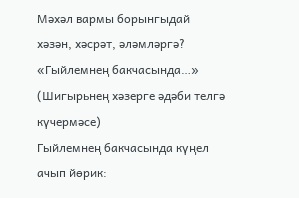Мәхәл вармы борынгыдай хәзән, хәсрәт, әләмләргә?
«Гыйлемнең бакчасында…»
(Шигырьнең хәзерге әдәби телгә күчермәсе)
Гыйлемнең бакчасында күңел ачып йөрик: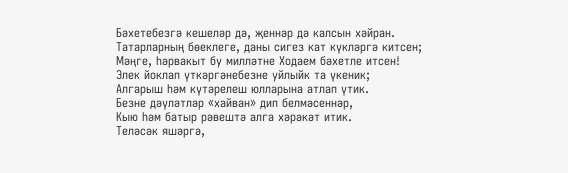Бәхетебезгә кешеләр дә, җеннәр дә калсын хәйран.
Татарларның бөеклеге, даны сигез кат күкләргә китсен;
Мәңге, һәрвакыт бу милләтне Ходаем бәхетле итсен!
Элек йоклап үткәргәнебезне уйлыйк та үкеник;
Алгарыш һәм күтәрелеш юлларына атлап үтик.
Безне дәүләтләр «хайван» дип белмәсеннәр,
Кыю һәм батыр рәвештә алга хәрәкәт итик.
Теләсәк яшәргә,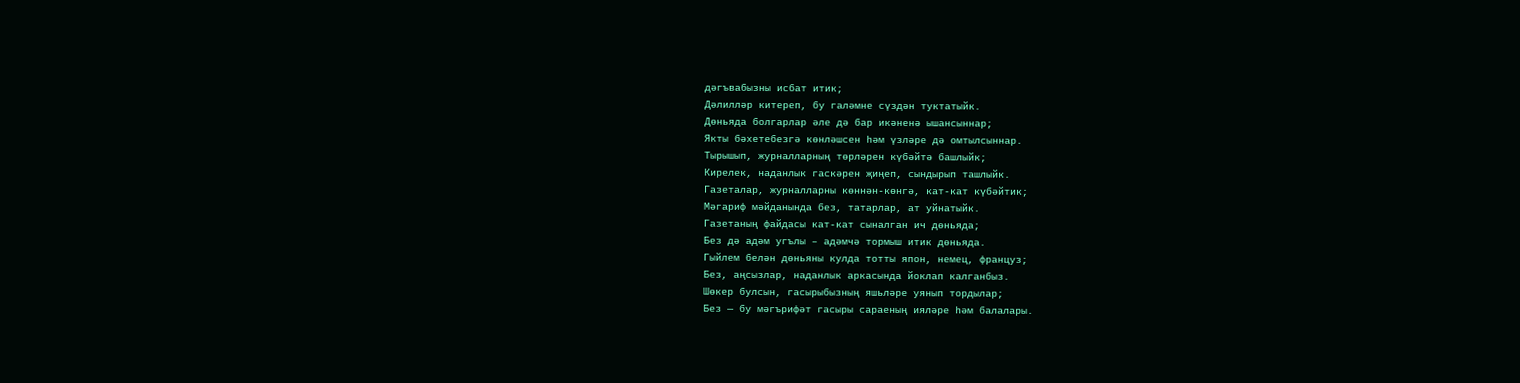дәгъвабызны исбат итик;
Дәлилләр китереп, бу галәмне сүздән туктатыйк.
Дөньяда болгарлар әле дә бар икәненә ышансыннар;
Якты бәхетебезгә көнләшсен һәм үзләре дә омтылсыннар.
Тырышып, журналларның төрләрен күбәйтә башлыйк;
Кирелек, наданлык гаскәрен җиңеп, сындырып ташлыйк.
Газеталар, журналларны көннән-көнгә, кат-кат күбәйтик;
Мәгариф мәйданында без, татарлар, ат уйнатыйк.
Газетаның файдасы кат-кат сыналган ич дөньяда;
Без дә адәм угълы – адәмчә тормыш итик дөньяда.
Гыйлем белән дөньяны кулда тотты япон, немец, француз;
Без, аңсызлар, наданлык аркасында йоклап калганбыз.
Шөкер булсын, гасырыбызның яшьләре уянып тордылар;
Без — бу мәгърифәт гасыры сараеның ияләре һәм балалары.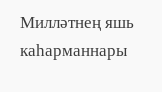Милләтнең яшь каһарманнары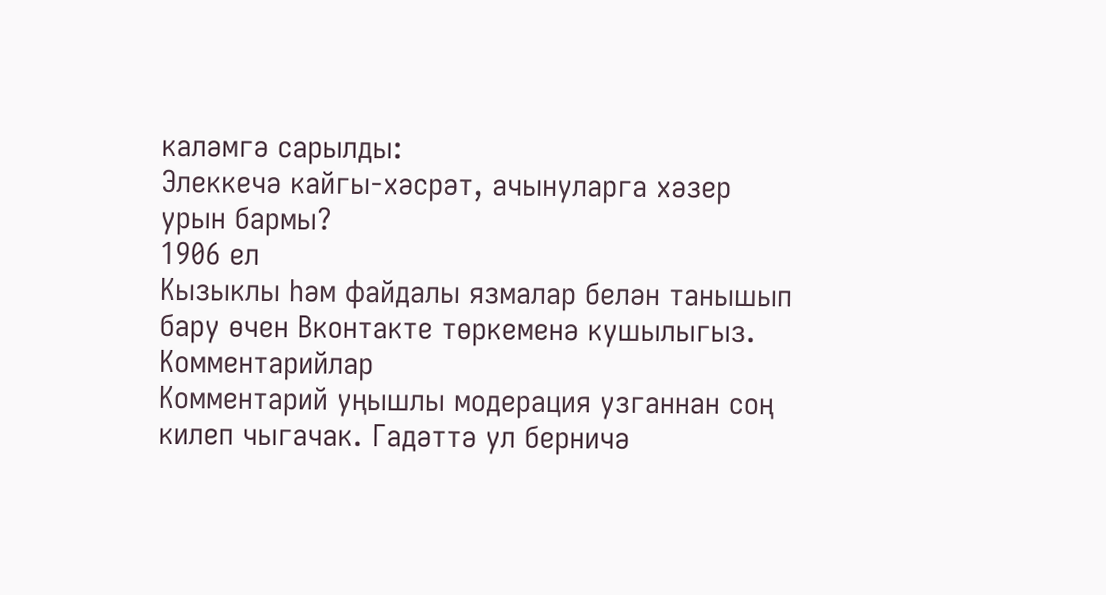каләмгә сарылды:
Элеккечә кайгы-хәсрәт, ачынуларга хәзер урын бармы?
1906 ел
Кызыклы һәм файдалы язмалар белән танышып бару өчен Вконтакте төркеменә кушылыгыз.
Комментарийлар
Комментарий уңышлы модерация узганнан соң килеп чыгачак. Гадәттә ул берничә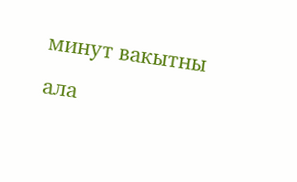минут вакытны ала